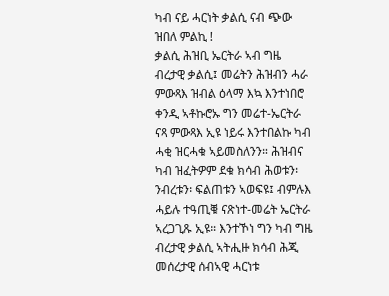ካብ ናይ ሓርነት ቃልሲ ናብ ጭው ዝበለ ምልኪ !
ቃልሲ ሕዝቢ ኤርትራ ኣብ ግዜ ብረታዊ ቃልሲ፤ መሬትን ሕዝብን ሓራ ምውጻእ ዝብል ዕላማ እኳ እንተነበሮ ቀንዲ ኣቶኩሮኡ ግን መሬተ-ኤርትራ ናጻ ምውጻእ ኢዩ ነይሩ እንተበልኩ ካብ ሓቂ ዝርሓቁ ኣይመስለንን። ሕዝብና ካብ ዝፈትዎም ደቁ ክሳብ ሕወቱን፡ ንብረቱን፡ ፍልጠቱን ኣወፍዩ፤ ብምሉእ ሓይሉ ተዓጢቑ ናጽነተ-መሬት ኤርትራ ኣረጋጊጹ ኢዩ። እንተኾነ ግን ካብ ግዜ ብረታዊ ቃልሲ ኣትሒዙ ክሳብ ሕጂ መሰረታዊ ሰብኣዊ ሓርነቱ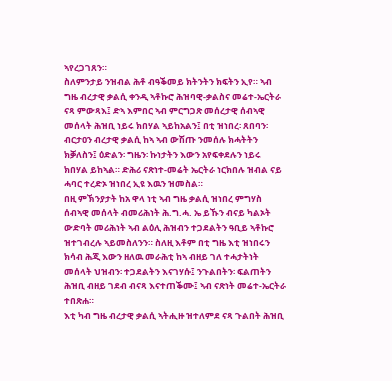ኣየረጋገጸን።
ስለምንታይ ንዝብል ሕቶ ብዓቕመይ ክትንትን ክፍትን ኢየ። ኣብ ግዜ ብረታዊ ቃልሲ ቀንዲ ኣቶኩሮ ሕዝባዊ-ቃልስና መሬተ-ኤርትራ ናጻ ምውጻእ፤ ድኣ እምበር ኣብ ምርግጋጽ መሰረታዊ ሰብኣዊ መሰላት ሕዝቢ ነይሩ ክበሃል ኣይከአልን፤ በቲ ዝነበረ፡ ጸበባን፡ ብርታዐን ብረታዊ ቃልሲ ከኣ ኣብ ውሽጡ ንመሰሉ ክሓትትን ክቓለስን፤ ዕድልን፡ ግዜን፡ ኩነታትን እውን አየፍቀደሉን ነይሩ ክበሃል ይከኣል። ድሕሪ ናጽነተ-መሬት ኤርትራ ነርክበሉ ዝብል ናይ ሓባር ተረድኦ ዝነበረ ኢዩ እዉን ዝመስል።
በዚ ምኽንያታት ከአ ዋላ ነቲ ኣብ ግዜ ቃልሲ ዝነበረ ምግሃስ ሰብኣዊ መሰላት ብመሪሕነት ሕ.ግ.ሓ. ኤ ይኹን ብናይ ካልኦት ውድባት መሪሕነት ኣብ ልዕሊ ሕዝብን ተጋደልትን ዓቢይ ኣቶኩሮ ዝተገብረሉ ኣይመስለንን። ስለዚ እቶም በቲ ግዜ እቲ ዝነበሩን ክሳብ ሕጂ እውን ዘለዉ መራሕቲ ከኣ ብዘይ ገለ ተሓታትነት መሰላት ህዝብን፡ ተጋደልትን እናገሃሱ፤ ንጉልበትን፡ ፍልጠትን ሕዝቢ ብዘይ ገደብ ብናጻ እናተጠቕሙ፤ ኣብ ናጽነት መሬተ-ኤርትራ ተበጽሐ።
እቲ ካብ ግዜ ብረታዊ ቃልሲ ኣትሒዙ ዝተለምደ ናጻ ጉልበት ሕዝቢ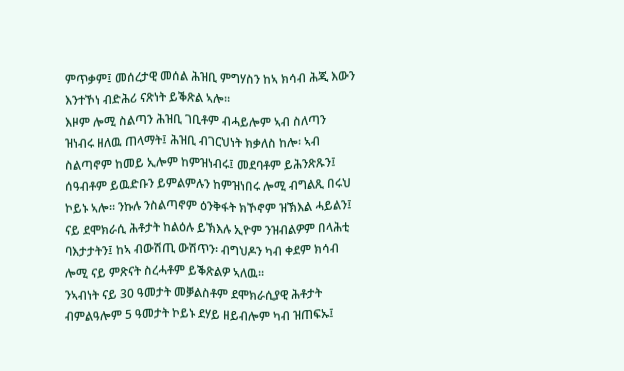ምጥቃም፤ መሰረታዊ መሰል ሕዝቢ ምግሃስን ከኣ ክሳብ ሕጂ እውን እንተኾነ ብድሕሪ ናጽነት ይቕጽል ኣሎ።
እዞም ሎሚ ስልጣን ሕዝቢ ገቢቶም ብሓይሎም ኣብ ስለጣን ዝነብሩ ዘለዉ ጠላማት፤ ሕዝቢ ብገርህነት ክቃለስ ከሎ፡ ኣብ ስልጣኖም ከመይ ኢሎም ከምዝነብሩ፤ መደባቶም ይሕንጽጹን፤ ሰዓብቶም ይዉድቡን ይምልምሉን ከምዝነበሩ ሎሚ ብግልጺ በሩህ ኮይኑ ኣሎ። ንኩሉ ንስልጣኖም ዕንቅፋት ክኾኖም ዝኽእል ሓይልን፤ ናይ ደሞክራሲ ሕቶታት ከልዕሉ ይኽእሉ ኢዮም ንዝብልዎም በላሕቲ ባእታታትን፤ ከኣ ብውሽጢ ውሽጥን፡ ብግህዶን ካብ ቀደም ክሳብ ሎሚ ናይ ምጽናት ስረሓቶም ይቕጽልዎ ኣለዉ።
ንኣብነት ናይ 30 ዓመታት መቓልስቶም ደሞክራሲያዊ ሕቶታት ብምልዓሎም 5 ዓመታት ኮይኑ ደሃይ ዘይብሎም ካብ ዝጠፍኡ፤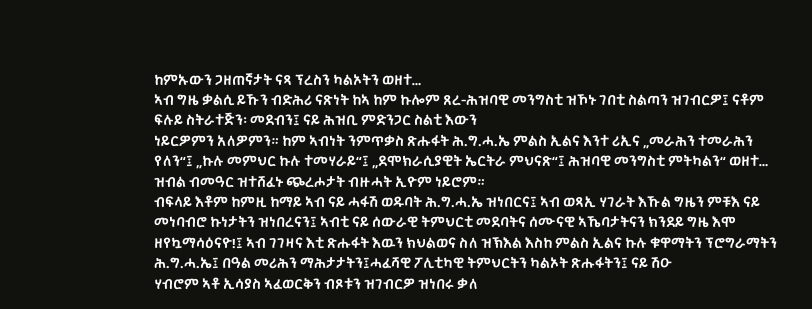ከምኡውን ጋዘጠኛታት ናጻ ፕረስን ካልኦትን ወዘተ…
ኣብ ግዜ ቃልሲ ይኹን ብድሕሪ ናጽነት ከኣ ከም ኩሎም ጸረ-ሕዝባዊ መንግስቲ ዝኾኑ ገበቲ ስልጣን ዝገብርዎ፤ ናቶም ፍሉይ ስትራተጅን፡ መደብን፤ ናይ ሕዝቢ ምድንጋር ስልቲ እውን
ነይርዎምን አለዎምን። ከም ኣብነት ንምጥቃስ ጽሑፋት ሕ.ግ.ሓ.ኤ ምልስ ኢልና እንተ ሪኢና „መራሕን ተመራሕን የለን“፤ „ኩሉ መምህር ኩሉ ተመሃራይ“፤ „ደሞክራሲያዊት ኤርትራ ምህናጽ“፤ ሕዝባዊ መንግስቲ ምትካልን“ ወዘተ… ዝብል ብመዓር ዝተሸፈኑ ጭረሖታት ብዙሓት ኢዮም ነይሮም።
ብፍላይ እቶም ከምዚ ከማይ ኣብ ናይ ሓፋሽ ወዱባት ሕ.ግ.ሓ.ኤ ዝነበርና፤ ኣብ ወጻኢ ሃገራት እኹል ግዜን ምቹእ ናይ መነባብሮ ኩነታትን ዝነበረናን፤ ኣብቲ ናይ ሰውራዊ ትምህርቲ መደባትና ሰሙናዊ ኣኼባታትናን ክንደይ ግዜ እሞ ዘየኳማሳዕናዮ!፤ ኣብ ገገዛና እቲ ጽሑፋት እዉን ክህልወና ስለ ዝኽእል እስከ ምልስ ኢልና ኩሉ ቁዋማትን ፕሮግራማትን ሕ.ግ.ሓ.ኤ፤ በዓል መሪሕን ማሕታታትን፤ሓፈሻዊ ፖሊቲካዊ ትምህርትን ካልኦት ጽሑፋትን፤ ናይ ሽዑ
ሃብሮም ኣቶ ኢሳያስ ኣፈወርቅን ብጾቱን ዝገብርዎ ዝነበሩ ቃለ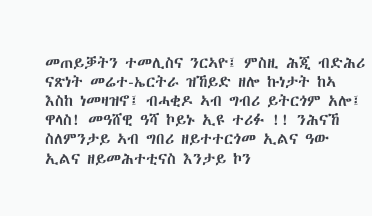መጠይቓትን ተመሊስና ንርኣዮ፤ ምስዚ ሕጂ ብድሕሪ ናጽነት መሬተ-ኤርትራ ዝኸይድ ዘሎ ኩነታት ከኣ እስከ ነመዛዝኖ፤ ብሓቂዶ ኣብ ግብሪ ይትርጎም አሎ፤ ዋላስ! መዓሸዊ ዓሻ ኮይኑ ኢዩ ተሪፉ !! ንሕናኸ ስለምንታይ ኣብ ግበሪ ዘይተተርጎመ ኢልና ዓው ኢልና ዘይመሕተቲናስ እንታይ ኮን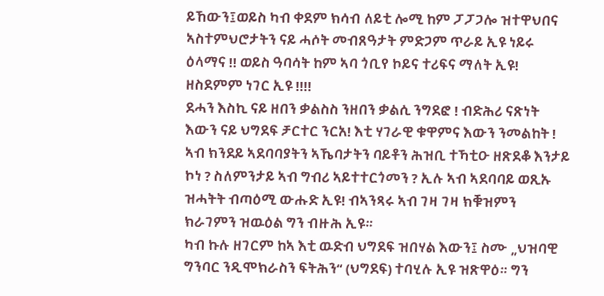ይኸውን፤ወይስ ካብ ቀደም ክሳብ ለይቲ ሎሚ ከም ፓፓጋሎ ዝተዋህበና ኣስተምህሮታትን ናይ ሓሶት መብጸዓታት ምድጋም ጥራይ ኢዩ ነይሩ ዕላማና !! ወይስ ዓባሳት ከም ኣባ ጎቢየ ኮይና ተሪፍና ማለት ኢዩ! ዘስደምም ነገር ኢዩ !!!!
ደሓን እስኪ ናይ ዘበን ቃልስስ ንዘበን ቃልሲ ንግደፎ ! ብድሕሪ ናጽነት እውን ናይ ህግደፍ ቻርተር ንርአ! እቲ ሃገራዊ ቁዋምና እውን ንመልከት ! ኣብ ክንደይ ኣደባባያትን ኣኼባታትን ባይቶን ሕዝቢ ተኻቲዑ ዘጽደቆ እንታይ ኮነ ? ስለምንታይ ኣብ ግብሪ ኣይተተርጎመን ? ኢሉ ኣብ ኣደባባይ ወጺኡ ዝሓትት ብጣዕሚ ውሑድ ኢዩ! ብኣንጻሩ ኣብ ገዛ ገዛ ክቑዝምን ክራገምን ዝዉዕል ግን ብዙሕ ኢዩ።
ካብ ኩሉ ዘገርም ከኣ እቲ ዉድብ ህግደፍ ዝበሃል እውን፤ ስሙ „ህዝባዊ ግንባር ንዲሞክራስን ፍትሕን“ (ህግደፍ) ተባሂሉ ኢዩ ዝጽዋዕ። ግን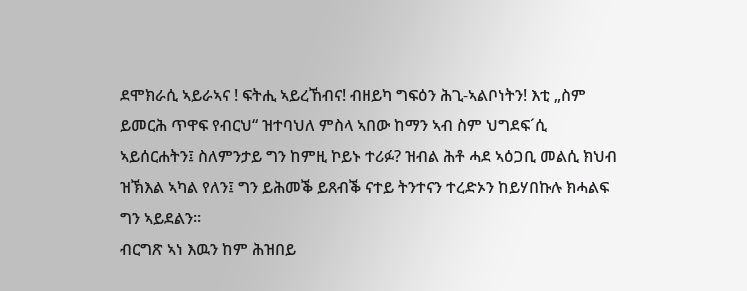ደሞክራሲ ኣይራኣና ! ፍትሒ ኣይረኸብና! ብዘይካ ግፍዕን ሕጊ-ኣልቦነትን! እቲ „ስም ይመርሕ ጥዋፍ የብርህ“ ዝተባህለ ምስላ ኣበው ከማን ኣብ ስም ህግደፍ´ሲ ኣይሰርሐትን፤ ስለምንታይ ግን ከምዚ ኮይኑ ተሪፉ? ዝብል ሕቶ ሓደ ኣዕጋቢ መልሲ ክህብ ዝኽእል ኣካል የለን፤ ግን ይሕመቕ ይጸብቕ ናተይ ትንተናን ተረድኦን ከይሃበኩሉ ክሓልፍ ግን ኣይደልን።
ብርግጽ ኣነ እዉን ከም ሕዝበይ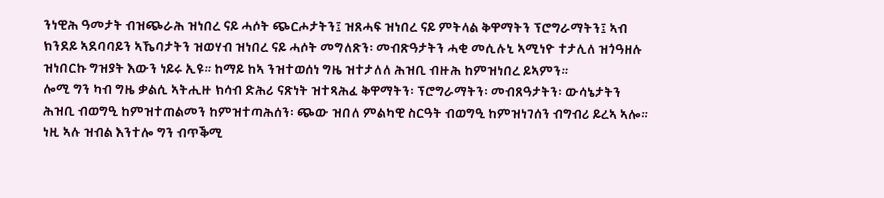ንነዊሕ ዓመታት ብዝጭራሕ ዝነበረ ናይ ሓሶት ጭርሖታትን፤ ዝጸሓፍ ዝነበረ ናይ ምትላል ቅዋማትን ፕሮግራማትን፤ ኣብ ክንደይ ኣደባባይን ኣኼባታትን ዝወሃብ ዝነበረ ናይ ሓሶት መግለጽን፡ መብጽዓታትን ሓቂ መሲሉኒ ኣሚነዮ ተታሊለ ዝጎዓዘሉ ዝነበርኩ ግዝያት እውን ነይሩ ኢዩ። ከማይ ከኣ ንዝተወሰነ ግዜ ዝተታለለ ሕዝቢ ብዙሕ ከምዝነበረ ይኣምን።
ሎሚ ግን ካብ ግዜ ቃልሲ ኣትሒዙ ክሳብ ድሕሪ ናጽነት ዝተጻሕፈ ቅዋማትን፡ ፕሮግራማትን፡ መብጸዓታትን፡ ውሳኔታትን ሕዝቢ ብወግዒ ከምዝተጠልመን ከምዝተጣሕሰን፡ ጭው ዝበለ ምልካዊ ስርዓት ብወግዒ ከምዝነገሰን ብግብሪ ይረኣ ኣሎ። ነዚ ኣሉ ዝብል እንተሎ ግን ብጥቕሚ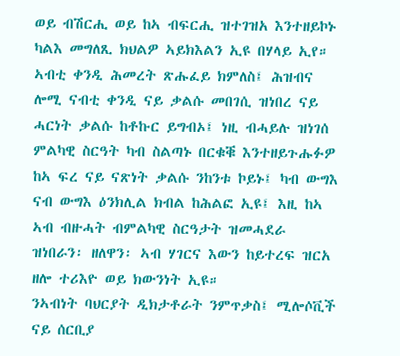ወይ ብሽርሒ ወይ ከኣ ብፍርሒ ዝተገዝአ እንተዘይኮኑ ካልእ መግለጺ ክህልዎ ኣይክእልን ኢዩ በሃላይ ኢየ።
ኣብቲ ቀንዲ ሕመረት ጽሑፈይ ክምለስ፤ ሕዝብና ሎሚ ናብቲ ቀንዲ ናይ ቃልሱ መበገሲ ዝነበረ ናይ ሓርነት ቃልሱ ከቶኩር ይግብኦ፤ ነዚ ብሓይሉ ዝነገሰ ምልካዊ ስርዓት ካብ ስልጣኑ በርቁቑ እንተዘይጉሑፉዎ ከኣ ፍረ ናይ ናጽነት ቃልሱ ንከንቱ ኮይኑ፤ ካብ ውግእ ናብ ውግእ ዕንክሊል ክብል ከሕልፎ ኢዩ፤ እዚ ከኣ ኣብ ብዙሓት ብምልካዊ ስርዓታት ዝመሓደራ ዝነበራን፡ ዘለዋን፡ ኣብ ሃገርና እውን ከይተረፍ ዝርአ ዘሎ ተሪእዮ ወይ ክውንነት ኢዩ።
ንኣብነት ባህርያት ዲክታቶራት ንምጥቃስ፤ ሚሎሶቪች ናይ ሰርቢያ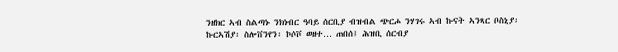ንዘክር ኣብ ስልጣኑ ንክነብር ዓባይ ሰርቢያ ብዝብል ጭርሖ ንሃገሩ ኣብ ኩናት ኣንጻር ቦስኒያ፡ ኩርኣሽያ፡ ስሎቨንየን፡ ኮሶቮ ወዘተ… ጠበሰ፤ ሕዝቢ ሰርብያ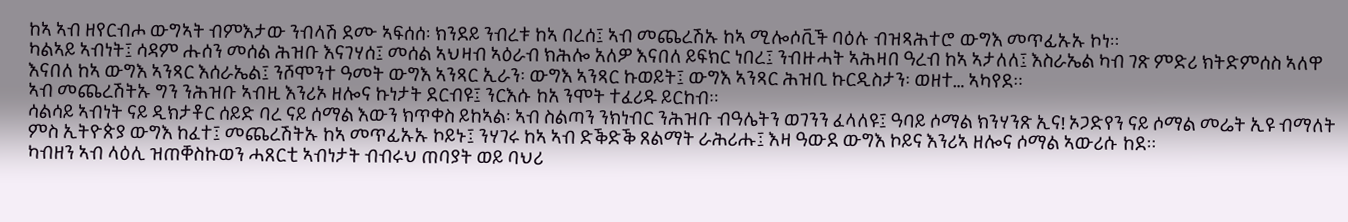ከኣ ኣብ ዘየርብሖ ውግኣት ብምእታው ንብላሽ ደሙ ኣፍሰሰ፡ ክንደይ ንብረቱ ከኣ በረሰ፤ ኣብ መጨረሽኡ ከኣ ሚሎሶቪች ባዕሉ ብዝጻሕተሮ ውግእ መጥፊኡኡ ኮነ።
ካልኣይ ኣብነት፤ ሳዳም ሑሰን መሰል ሕዝቡ እናገሃሰ፤ መሰል ኣህዛብ ኣዕራብ ክሕሎ አለዎ እናበለ ይፍክር ነበረ፤ ንብዙሓት ኣሕዛበ ዓረብ ከኣ ኣታለለ፤ እስራኤል ካብ ገጽ ምድሪ ክትድምሰስ ኣለዋ እናበለ ከኣ ውግእ ኣንጻር እሰራኤል፤ ንሾሞንተ ዓመት ውግእ ኣንጻር ኢራን፡ ውግእ ኣንጻር ኩወይት፤ ውግእ ኣንጻር ሕዝቢ ኩርዲስታን፡ ወዘተ… ኣካየደ።
ኣብ መጨረሽትኡ ግን ንሕዝቡ ኣብዚ እንሪኦ ዘሎና ኩነታት ደርብዩ፤ ንርእሱ ከአ ንሞት ተፈሪዱ ይርከብ።
ሳልሳይ ኣብነት ናይ ዲክታቶር ሰይድ ባረ ናይ ሰማል እውን ክጥቀስ ይከኣል፡ ኣብ ስልጣን ንክነብር ንሕዝቡ ብዓሌትን ወገንን ፈላለዩ፤ ዓባይ ሶማል ክንሃንጽ ኢና! ኦጋድየን ናይ ሶማል መሬት ኢዩ ብማለት ምስ ኢትዮጵያ ውግእ ከፈተ፤ መጨረሽትኡ ከኣ መጥፊኡኡ ኮይኑ፤ ንሃገሩ ከኣ ኣብ ድቕድቕ ጸልማት ራሕሪሑ፤ እዛ ዓውደ ውግእ ኮይና እንሪኣ ዘሎና ሶማል ኣውሪሱ ከደ።
ካብዘን ኣብ ላዕሊ ዝጠቐስኩወን ሓጸርቲ ኣብነታት ብብሩህ ጠባያት ወይ ባህሪ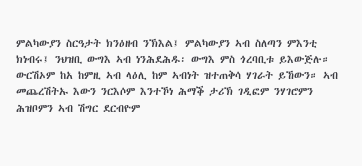ምልካውያን ስርዓታት ክንዕዘብ ንኽእል፤ ምልካውያን ኣብ ስለጣን ምእንቲ ክነብሩ፤ ንህዝቢ ውግእ ኣብ ነንሕደሕዱ፡ ውግእ ምስ ጎረባቢቱ ይእውጅሉ። ውርሽኦም ከአ ከምዚ ኣብ ላዕሊ ከም ኣብነት ዝተጠቅሳ ሃገራት ይኸውን። ኣብ መጨረሽትኡ እውን ንርእሶም እንተኾነ ሕማቕ ታሪኽ ገዲፎም ንሃገሮምን ሕዝቦምን ኣብ ሽግር ደርብዮም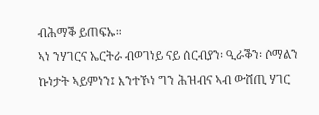ብሕማቕ ይጠፍኡ።
ኣነ ንሃገርና ኤርትራ ብወገነይ ናይ ሰርብያን፡ ዒራቕን፡ ሶማልን ኩነታት ኣይምነን፤ እንተኾነ ግን ሕዝብና ኣብ ውሸጢ ሃገር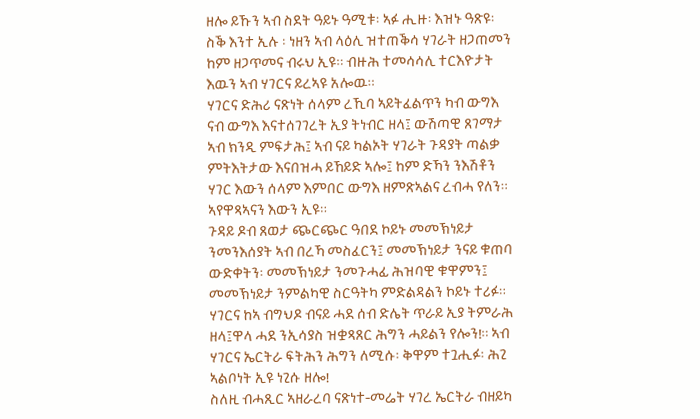ዘሎ ይኹን ኣብ ስደት ዓይኑ ዓሚቱ፡ ኣፉ ሒዙ፡ እዝኑ ዓጽዩ፡ ስቕ እንተ ኢሉ ፡ ነዘን ኣብ ላዕሊ ዝተጠቕሳ ሃገራት ዘጋጠመን ከም ዘጋጥመና ብሩህ ኢዩ። ብዙሕ ተመሳሳሊ ተርእዮታት እዉን ኣብ ሃገርና ይረኣዩ አሎዉ።
ሃገርና ድሕሪ ናጽነት ሰላም ረኺባ ኣይትፈልጥን ካብ ውግእ ናብ ውግእ እናተሰገገረት ኢያ ትነብር ዘላ፤ ውሽጣዊ ጸገማታ ኣብ ክንዲ ምፍታሕ፤ ኣብ ናይ ካልኦት ሃገራት ጉዳያት ጣልቃ ምትእትታው እናበዝሓ ይኸይድ ኣሎ፤ ከም ድኻን ንእሽቶን ሃገር እውን ሰላም እምበር ውግእ ዘምጽኣልና ረብሓ የለን። ኣየዋጻኣናን እውን ኢዩ።
ጉዳይ ዶብ ጸወታ ጭርጭር ዓበደ ኮይኑ መመኽነይታ ንመንእሰያት ኣብ በረኻ መስፈርን፤ መመኽነይታ ንናይ ቁጠባ ውድቀትን፡ መመኽነይታ ንመጉሓፊ ሕዝባዊ ቁዋምን፤ መመኽነይታ ንምልካዊ ስርዓትካ ምድልዳልን ኮይኑ ተሪፉ።
ሃገርና ከኣ ብግህዶ ብናይ ሓደ ሰብ ድሌት ጥራይ ኢያ ትምራሕ ዘላ፤ዋላ ሓደ ንኢሳያስ ዝቋጻጸር ሕግን ሓይልን የሎን!። ኣብ ሃገርና ኤርትራ ፍትሕን ሕግን ለሚሱ፡ ቅዋም ተጓሒፉ፡ ሕጊ ኣልቦነት ኢዩ ነጊሱ ዘሎ!
ስለዚ ብሓጺር ኣዘራረባ ናጽነተ-መሬት ሃገረ ኤርትራ ብዘይካ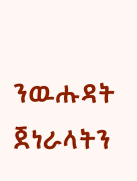ንዉሑዳት ጀነራላትን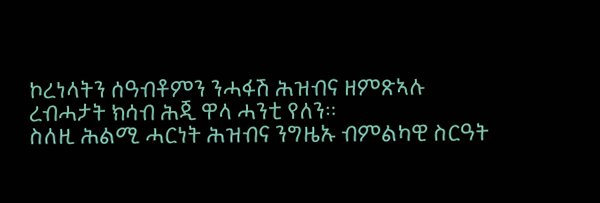ኮረነላትን ሰዓብቶምን ንሓፋሽ ሕዝብና ዘምጽኣሉ ረብሓታት ክሳብ ሕጂ ዋላ ሓንቲ የለን።
ስለዚ ሕልሚ ሓርነት ሕዝብና ንግዜኡ ብምልካዊ ስርዓት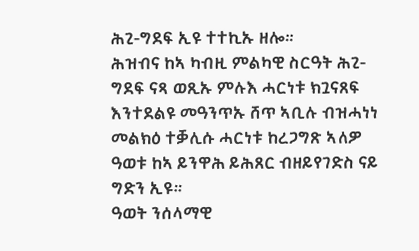ሕጊ-ግደፍ ኢዩ ተተኪኡ ዘሎ።
ሕዝብና ከኣ ካብዚ ምልካዊ ስርዓት ሕጊ-ግደፍ ናጻ ወጺኡ ምሉእ ሓርነቱ ክጓናጸፍ እንተደልዩ መዓንጥኡ ሸጥ ኣቢሉ ብዝሓነነ መልክዕ ተቓሊሱ ሓርነቱ ከረጋግጽ ኣለዎ ዓወቱ ከኣ ይንዋሕ ይሕጸር ብዘይየገድስ ናይ ግድን ኢዩ።
ዓወት ንሰላማዊ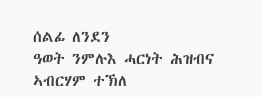ሰልፊ ለንደን
ዓወት ንምሉእ ሓርነት ሕዝብና
ኣብርሃም ተኽለ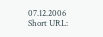07.12.2006
Short URL: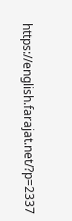https://english.farajat.net/?p=2337